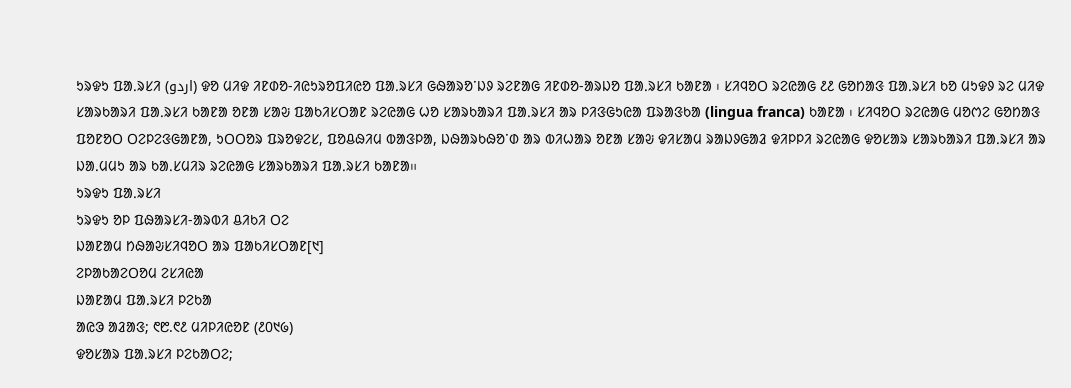ᱩᱨᱫᱩ ᱯᱟᱹᱨᱥᱤ (اردو) ᱫᱚ ᱢᱤᱫ ᱤᱱᱰᱚ-ᱤᱭᱩᱨᱚᱯᱤᱭᱚ ᱯᱟᱹᱨᱥᱤ ᱜᱷᱟᱨᱚᱸᱡᱽ ᱨᱮᱱᱟᱜ ᱤᱱᱰᱚ-ᱟᱨᱡᱚ ᱯᱟᱹᱨᱥᱤ ᱠᱟᱱᱟ ᱾ ᱥᱤᱧᱚᱛ ᱨᱮᱭᱟᱜ ᱒᱒ ᱜᱚᱴᱟᱝ ᱯᱟᱹᱨᱥᱤ ᱠᱚ ᱢᱩᱫᱽ ᱨᱮ ᱢᱤᱫ ᱥᱟᱨᱠᱟᱨᱤ ᱯᱟᱹᱨᱥᱤ ᱠᱟᱱᱟ ᱚᱱᱟ ᱥᱟᱶ ᱯᱟᱠᱤᱥᱛᱟᱱ ᱨᱮᱭᱟᱜ ᱦᱚ ᱥᱟᱨᱠᱟᱨᱤ ᱯᱟᱹᱨᱥᱤ ᱟᱨ ᱞᱤᱝᱜᱩᱭᱟ ᱯᱨᱟᱝᱠᱟ (lingua franca) ᱠᱟᱱᱟ ᱾ ᱥᱤᱧᱚᱛ ᱨᱮᱭᱟᱜ ᱢᱚᱬᱮ ᱜᱚᱴᱟᱝ ᱯᱚᱱᱚᱛ ᱛᱮᱞᱮᱝᱜᱟᱱᱟ, ᱩᱛᱛᱚᱨ ᱯᱨᱚᱫᱮᱥ, ᱯᱚᱪᱷᱤᱢ ᱵᱟᱝᱞᱟ, ᱡᱷᱟᱨᱠᱷᱚᱸᱰ ᱟᱨ ᱵᱤᱦᱟᱨ ᱚᱱᱟ ᱥᱟᱶ ᱫᱤᱥᱟᱢ ᱨᱟᱡᱽᱜᱟᱲ ᱫᱤᱞᱞᱤ ᱨᱮᱭᱟᱜ ᱫᱚᱥᱟᱨ ᱥᱟᱨᱠᱟᱨᱤ ᱯᱟᱹᱨᱥᱤ ᱟᱨ ᱡᱟᱹᱢᱢᱩ ᱟᱨ ᱠᱟᱹᱥᱢᱤᱨ ᱨᱮᱭᱟᱜ ᱥᱟᱨᱠᱟᱨᱤ ᱯᱟᱹᱨᱥᱤ ᱠᱟᱱᱟ᱿
ᱩᱨᱫᱩ ᱯᱟᱹᱨᱥᱤ
ᱩᱨᱫᱩ ᱚᱞ ᱯᱷᱟᱨᱥᱤ-ᱟᱨᱵᱤ ᱪᱤᱠᱤ ᱛᱮ
ᱡᱟᱱᱟᱢ ᱴᱷᱟᱶᱥᱤᱧᱚᱛ ᱟᱨ ᱯᱟᱠᱤᱥᱛᱟᱱ[᱑]
ᱮᱞᱟᱠᱟᱮᱛᱚᱢ ᱮᱥᱤᱭᱟ
ᱡᱟᱱᱟᱢ ᱯᱟᱹᱨᱥᱤ ᱞᱮᱠᱟ
ᱟᱭᱳ ᱟᱲᱟᱝ; ᱖᱘.᱖᱒ ᱢᱤᱞᱤᱭᱚᱱ (᱒᱐᱑᱙)
ᱫᱚᱥᱟᱨ ᱯᱟᱹᱨᱥᱤ ᱞᱮᱠᱟᱛᱮ;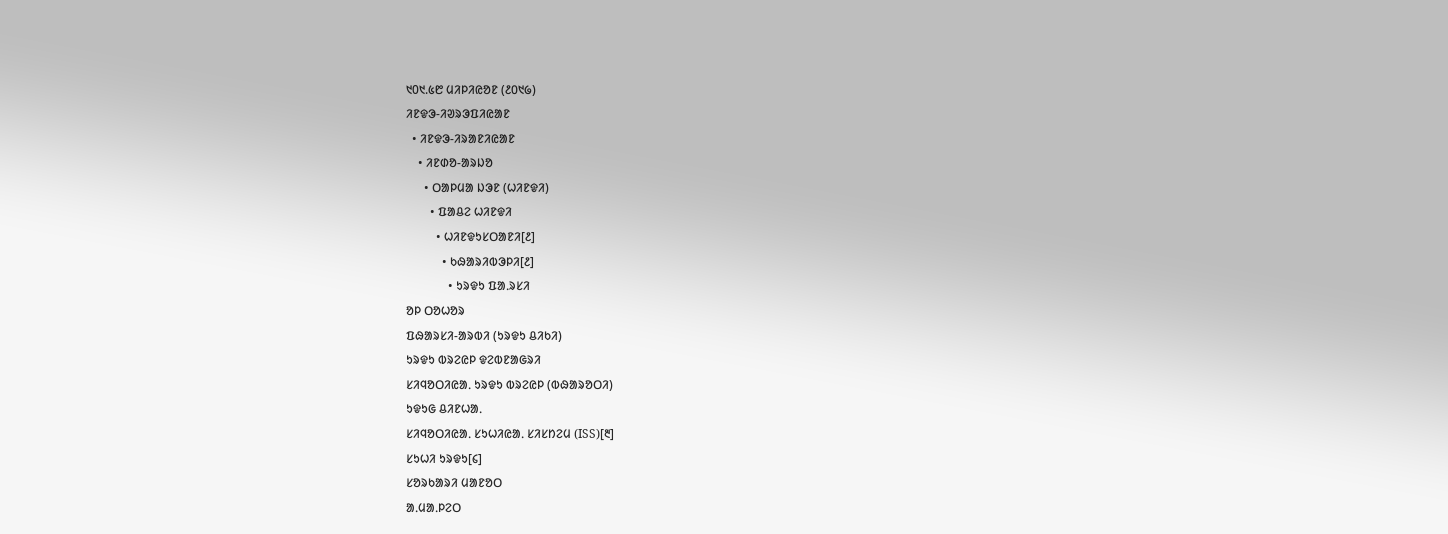᱑0᱑.᱕᱘ ᱢᱤᱞᱤᱭᱚᱱ (᱒᱐᱑᱙)
ᱤᱱᱫᱳ-ᱤᱣᱨᱳᱯᱤᱭᱟᱱ
  • ᱤᱱᱫᱳ-ᱤᱨᱟᱱᱤᱭᱟᱱ
    • ᱤᱱᱰᱚ-ᱟᱨᱡᱚ
      • ᱛᱟᱞᱢᱟ ᱡᱳᱱ (ᱦᱤᱱᱫᱤ)
        • ᱯᱟᱪᱮ ᱦᱤᱱᱫᱤ
          • ᱦᱤᱱᱫᱩᱥᱛᱟᱱᱤ[᱒]
            • ᱠᱷᱟᱨᱤᱵᱳᱞᱤ[᱒]
              • ᱩᱨᱫᱩ ᱯᱟᱹᱨᱥᱤ
ᱚᱞ ᱛᱚᱦᱚᱨ
ᱯᱷᱟᱨᱥᱤ-ᱟᱨᱵᱤ (ᱩᱨᱫᱩ ᱪᱤᱠᱤ)
ᱩᱨᱫᱩ ᱵᱨᱮᱭᱞ ᱫᱮᱵᱱᱟᱜᱨᱤ
ᱥᱤᱧᱚᱛᱤᱭᱟᱹ ᱩᱨᱫᱩ ᱵᱨᱮᱭᱞ (ᱵᱷᱟᱨᱚᱛᱤ)
ᱩᱫᱩᱜ ᱪᱤᱱᱦᱟᱹ
ᱥᱤᱧᱚᱛᱤᱭᱟᱹ ᱥᱩᱦᱤᱭᱟᱹ ᱥᱤᱥᱴᱮᱢ (ISS)[᱓]
ᱥᱩᱦᱤ ᱩᱨᱫᱩ[᱔]
ᱥᱚᱨᱠᱟᱨᱤ ᱢᱟᱱᱚᱛ
ᱟᱹᱢᱟᱹᱞᱮᱛ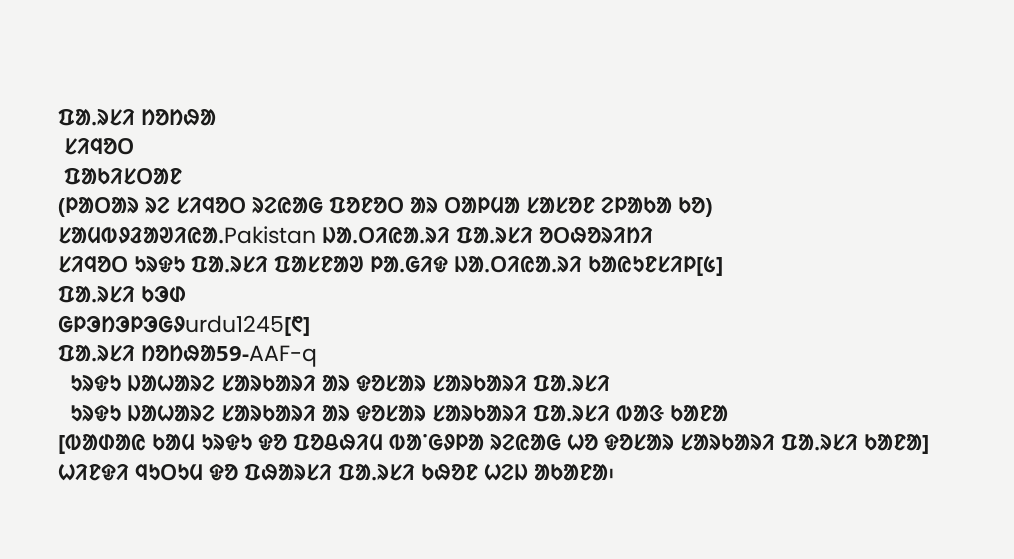ᱯᱟᱹᱨᱥᱤ ᱴᱚᱴᱷᱟ
 ᱥᱤᱧᱚᱛ
 ᱯᱟᱠᱤᱥᱛᱟᱱ
(ᱞᱟᱛᱟᱨ ᱨᱮ ᱥᱤᱧᱚᱛ ᱨᱮᱭᱟᱜ ᱯᱚᱱᱚᱛ ᱟᱨ ᱛᱟᱞᱢᱟ ᱥᱟᱥᱚᱱ ᱮᱞᱟᱠᱟ ᱠᱚ)
ᱥᱟᱢᱵᱽᱲᱟᱣᱤᱭᱟᱹPakistan ᱡᱟᱹᱛᱤᱭᱟᱹᱨᱤ ᱯᱟᱹᱨᱥᱤ ᱚᱛᱷᱚᱨᱤᱴᱤ
ᱥᱤᱧᱚᱛ ᱩᱨᱫᱩ ᱯᱟᱹᱨᱥᱤ ᱯᱟᱥᱱᱟᱣ ᱞᱟᱹᱜᱤᱫ ᱡᱟᱹᱛᱤᱭᱟᱹᱨᱤ ᱠᱟᱭᱩᱱᱥᱤᱞ[᱕]
ᱯᱟᱹᱨᱥᱤ ᱠᱳᱰ
ᱜᱞᱳᱴᱳᱞᱳᱜᱽurdu1245[᱖]
ᱯᱟᱹᱨᱥᱤ ᱴᱚᱴᱷᱟ59-AAF-q
  ᱩᱨᱫᱩ ᱡᱟᱦᱟᱨᱮ ᱥᱟᱨᱠᱟᱨᱤ ᱟᱨ ᱫᱚᱥᱟᱨ ᱥᱟᱨᱠᱟᱨᱤ ᱯᱟᱹᱨᱥᱤ
  ᱩᱨᱫᱩ ᱡᱟᱦᱟᱨᱮ ᱥᱟᱨᱠᱟᱨᱤ ᱟᱨ ᱫᱚᱥᱟᱨ ᱥᱟᱨᱠᱟᱨᱤ ᱯᱟᱹᱨᱥᱤ ᱵᱟᱝ ᱠᱟᱱᱟ
[ᱵᱟᱰᱟᱭ ᱠᱟᱢ ᱩᱨᱫᱩ ᱫᱚ ᱯᱚᱪᱷᱤᱢ ᱵᱟᱸᱜᱽᱞᱟ ᱨᱮᱭᱟᱜ ᱦᱚ ᱫᱚᱥᱟᱨ ᱥᱟᱨᱠᱟᱨᱤ ᱯᱟᱹᱨᱥᱤ ᱠᱟᱱᱟ]
ᱦᱤᱱᱫᱤ ᱧᱩᱛᱩᱢ ᱫᱚ ᱯᱷᱟᱨᱥᱤ ᱯᱟᱹᱨᱥᱤ ᱠᱷᱚᱱ ᱦᱮᱡ ᱟᱠᱟᱱᱟ᱾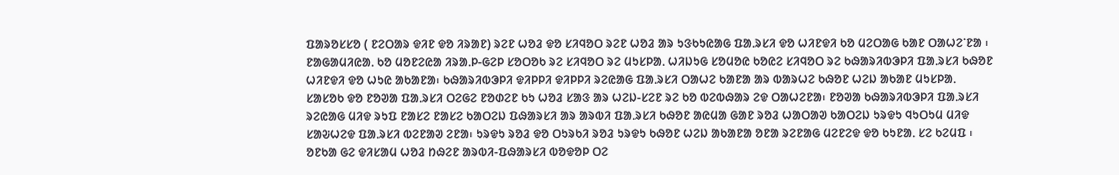ᱯᱟᱨᱚᱥᱥᱚ ( ᱱᱮᱛᱟᱨ ᱫᱤᱱ ᱫᱚ ᱤᱨᱟᱱ) ᱨᱮᱱ ᱦᱚᱲ ᱫᱚ ᱥᱤᱧᱚᱛ ᱨᱮᱱ ᱦᱚᱲ ᱟᱨ ᱩᱝᱠᱩᱭᱟᱜ ᱯᱟᱹᱨᱥᱤ ᱫᱚ ᱦᱤᱱᱫᱤ ᱠᱚ ᱢᱮᱛᱟᱜ ᱠᱟᱱ ᱛᱟᱦᱮᱸᱱᱟ ᱾ ᱱᱟᱜᱟᱢᱤᱭᱟᱹ ᱠᱚ ᱢᱚᱱᱮᱭᱟ ᱤᱨᱟᱹᱞ-ᱜᱮᱞ ᱥᱚᱛᱚᱠ ᱨᱮ ᱥᱤᱧᱚᱛ ᱨᱮ ᱢᱩᱥᱞᱟᱹ ᱦᱤᱡᱩᱜ ᱥᱚᱢᱚᱭ ᱠᱚᱭᱮ ᱥᱤᱧᱚᱛ ᱨᱮ ᱠᱷᱟᱨᱤᱵᱳᱞᱤ ᱯᱟᱹᱨᱥᱤ ᱠᱷᱚᱱ ᱦᱤᱱᱫᱤ ᱫᱚ ᱦᱩᱭ ᱟᱠᱟᱱᱟ᱾ ᱠᱷᱟᱨᱤᱵᱳᱞᱤ ᱫᱤᱞᱞᱤ ᱫᱤᱞᱞᱤ ᱨᱮᱭᱟᱜ ᱯᱟᱹᱨᱥᱤ ᱛᱟᱦᱮ ᱠᱟᱱᱟ ᱟᱨ ᱵᱟᱨᱦᱮ ᱠᱷᱚᱱ ᱦᱮᱡ ᱟᱠᱟᱱ ᱢᱩᱥᱞᱟᱹ ᱥᱟᱥᱚᱠ ᱫᱚ ᱱᱚᱣᱟ ᱯᱟᱹᱨᱥᱤ ᱛᱮᱜᱮ ᱱᱚᱰᱮᱱ ᱠᱩ ᱦᱚᱲ ᱥᱟᱝ ᱟᱨ ᱦᱮᱡ-ᱥᱮᱱ ᱨᱮ ᱠᱚ ᱵᱮᱵᱷᱟᱨ ᱮᱫ ᱛᱟᱦᱮᱱᱟ᱾ ᱱᱚᱣᱟ ᱠᱷᱟᱨᱤᱵᱳᱞᱤ ᱯᱟᱹᱨᱥᱤ ᱨᱮᱭᱟᱜ ᱢᱤᱫ ᱨᱩᱯ ᱱᱟᱥᱮ ᱱᱟᱥᱮ ᱠᱟᱛᱮᱡ ᱯᱷᱟᱨᱥᱤ ᱟᱨ ᱟᱨᱵᱤ ᱯᱟᱹᱨᱥᱤ ᱠᱷᱚᱱ ᱟᱭᱢᱟ ᱜᱟᱱ ᱨᱚᱲ ᱦᱟᱛᱟᱣ ᱠᱟᱛᱮᱡ ᱩᱨᱫᱩ ᱧᱩᱛᱩᱢ ᱢᱤᱫ ᱥᱟᱶᱦᱮᱫ ᱯᱟᱹᱨᱥᱤ ᱵᱮᱱᱟᱣ ᱮᱱᱟ᱾ ᱩᱨᱫᱩ ᱨᱚᱲ ᱫᱚ ᱛᱩᱨᱠᱤ ᱨᱚᱲ ᱩᱨᱫᱩ ᱠᱷᱚᱱ ᱦᱮᱡ ᱟᱠᱟᱱᱟ ᱚᱱᱟ ᱨᱮᱱᱟᱜ ᱢᱮᱱᱮᱫ ᱫᱚ ᱠᱩᱱᱟᱹ ᱥᱮ ᱠᱮᱢᱯ ᱾ ᱚᱱᱠᱟ ᱜᱮ ᱫᱤᱥᱟᱢ ᱦᱚᱲ ᱴᱷᱮᱱ ᱟᱨᱵᱤ-ᱯᱷᱟᱨᱥᱤ ᱵᱚᱫᱚᱞ ᱛᱮ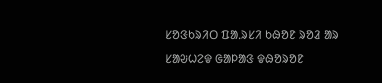ᱥᱚᱝᱠᱨᱤᱛ ᱯᱟᱹᱨᱥᱤ ᱠᱷᱚᱱ ᱨᱚᱲ ᱟᱨ ᱥᱟᱶᱦᱮᱫ ᱜᱟᱞᱟᱝ ᱫᱷᱚᱨᱚᱱ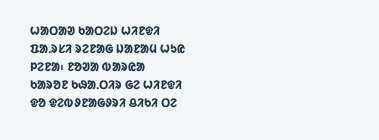ᱦᱟᱛᱟᱣ ᱠᱟᱛᱮᱡ ᱦᱤᱱᱫᱤ ᱯᱟᱹᱨᱥᱤ ᱨᱮᱱᱟᱜ ᱡᱟᱱᱟᱢ ᱦᱩᱭ ᱞᱮᱱᱟ᱾ ᱱᱚᱣᱟ ᱵᱟᱨᱭᱟ ᱠᱟᱨᱚᱱ ᱠᱷᱟᱹᱛᱤᱨ ᱜᱮ ᱦᱤᱱᱫᱤ ᱫᱚ ᱫᱮᱵᱽᱱᱟᱜᱽᱨᱤ ᱪᱤᱠᱤ ᱛᱮ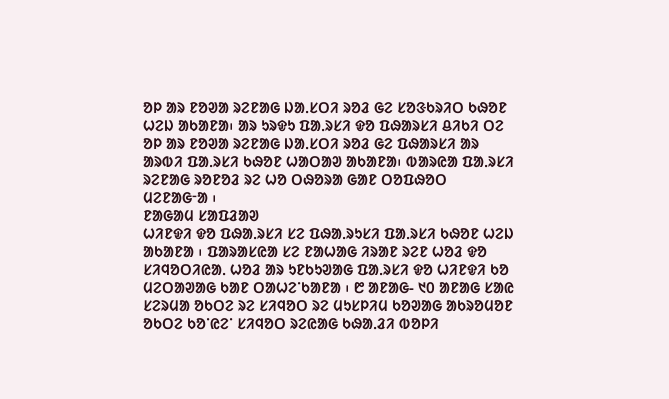ᱚᱞ ᱟᱨ ᱱᱚᱣᱟ ᱨᱮᱱᱟᱜ ᱡᱟᱹᱥᱛᱤ ᱨᱚᱲ ᱜᱮ ᱥᱚᱝᱠᱨᱤᱛ ᱠᱷᱚᱱ ᱦᱮᱡ ᱟᱠᱟᱱᱟ᱾ ᱟᱨ ᱩᱨᱫᱩ ᱯᱟᱹᱨᱥᱤ ᱫᱚ ᱯᱷᱟᱨᱥᱤ ᱪᱤᱠᱤ ᱛᱮ ᱚᱞ ᱟᱨ ᱱᱚᱣᱟ ᱨᱮᱱᱟᱜ ᱡᱟᱹᱥᱛᱤ ᱨᱚᱲ ᱜᱮ ᱯᱷᱟᱨᱥᱤ ᱟᱨ ᱟᱨᱵᱤ ᱯᱟᱹᱨᱥᱤ ᱠᱷᱚᱱ ᱦᱟᱛᱟᱣ ᱟᱠᱟᱱᱟ᱾ ᱵᱟᱨᱭᱟ ᱯᱟᱹᱨᱥᱤ ᱨᱮᱱᱟᱜ ᱨᱚᱱᱚᱲ ᱨᱮ ᱦᱚ ᱛᱷᱚᱨᱟ ᱜᱟᱱ ᱛᱚᱯᱷᱚᱛ ᱢᱮᱱᱟᱜᱼᱟ ᱾
ᱱᱟᱜᱟᱢ ᱥᱟᱯᱲᱟᱣ
ᱦᱤᱱᱫᱤ ᱫᱚ ᱯᱷᱟᱹᱨᱥᱤ ᱥᱮ ᱯᱷᱟᱹᱨᱩᱥᱤ ᱯᱟᱹᱨᱥᱤ ᱠᱷᱚᱱ ᱦᱮᱡ ᱟᱠᱟᱱᱟ ᱾ ᱯᱟᱨᱟᱥᱭᱟ ᱥᱮ ᱱᱟᱦᱟᱜ ᱤᱨᱟᱱ ᱨᱮᱱ ᱦᱚᱲ ᱫᱚ ᱥᱤᱧᱚᱛᱤᱭᱟᱹ ᱦᱚᱲ ᱟᱨ ᱩᱱᱠᱩᱣᱟᱜ ᱯᱟᱹᱨᱥᱤ ᱫᱚ ᱦᱤᱱᱫᱤ ᱠᱚ ᱢᱮᱛᱟᱣᱟᱜ ᱠᱟᱱ ᱛᱟᱦᱮᱸᱠᱟᱱᱟ ᱾ ᱘ ᱟᱱᱟᱜ- ᱑᱐ ᱟᱱᱟᱜ ᱥᱟᱭ ᱥᱮᱨᱢᱟ ᱚᱠᱛᱮ ᱨᱮ ᱥᱤᱧᱚᱛ ᱨᱮ ᱢᱩᱥᱞᱤᱢ ᱠᱚᱣᱟᱜ ᱟᱠᱨᱚᱢᱚᱱ ᱚᱠᱛᱮ ᱠᱚᱸᱭᱮᱸ ᱥᱤᱧᱚᱛ ᱨᱮᱭᱟᱜ ᱠᱷᱟᱹᱲᱤ ᱵᱚᱞᱤ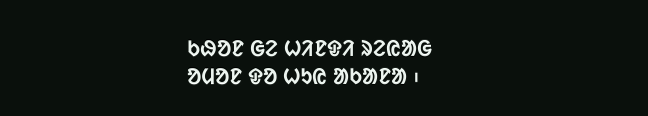ᱠᱷᱚᱱ ᱜᱮ ᱦᱤᱱᱫᱤ ᱨᱮᱭᱟᱜ ᱚᱢᱚᱱ ᱫᱚ ᱦᱩᱭ ᱟᱠᱟᱱᱟ ᱾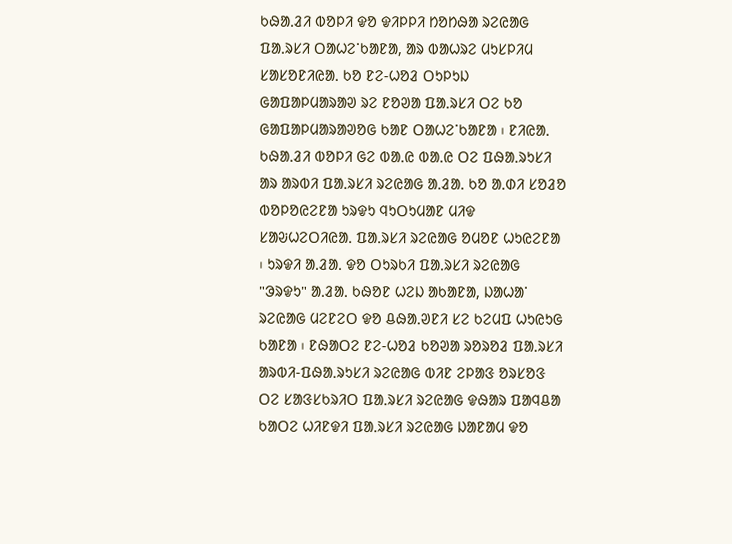ᱠᱷᱟᱹᱲᱤ ᱵᱚᱞᱤ ᱫᱚ ᱫᱤᱞᱞᱤ ᱴᱚᱴᱷᱟ ᱨᱮᱭᱟᱜ ᱯᱟᱹᱨᱥᱤ ᱛᱟᱦᱮᱸᱠᱟᱱᱟ, ᱟᱨ ᱵᱟᱦᱨᱮ ᱢᱩᱥᱞᱤᱢ ᱥᱟᱥᱚᱱᱤᱭᱟᱹ ᱠᱚ ᱱᱮ-ᱦᱚᱲ ᱛᱩᱞᱩᱡ ᱜᱟᱯᱟᱞᱢᱟᱨᱟᱣ ᱨᱮ ᱱᱚᱣᱟ ᱯᱟᱹᱨᱥᱤ ᱛᱮ ᱠᱚ ᱜᱟᱯᱟᱞᱢᱟᱨᱟᱣᱚᱜ ᱠᱟᱱ ᱛᱟᱦᱮᱸᱠᱟᱱᱟ ᱾ ᱱᱤᱭᱟᱹ ᱠᱷᱟᱹᱲᱤ ᱵᱚᱞᱤ ᱜᱮ ᱵᱟᱹᱭ ᱵᱟᱹᱭ ᱛᱮ ᱯᱷᱟᱹᱨᱩᱥᱤ ᱟᱨ ᱟᱨᱵᱤ ᱯᱟᱹᱨᱥᱤ ᱨᱮᱭᱟᱜ ᱟᱹᱲᱟᱹ ᱠᱚ ᱟᱹᱰᱤ ᱥᱚᱲᱚ ᱵᱚᱞᱚᱭᱮᱱᱟ ᱩᱨᱫᱩ ᱧᱩᱛᱩᱢᱟᱱ ᱢᱤᱫ ᱥᱟᱶᱦᱮᱛᱤᱭᱟᱹ ᱯᱟᱹᱨᱥᱤ ᱨᱮᱭᱟᱜ ᱚᱢᱚᱱ ᱦᱩᱭᱮᱱᱟ ᱾ ᱩᱨᱫᱤ ᱟᱹᱲᱟᱹ ᱫᱚ ᱛᱩᱨᱠᱤ ᱯᱟᱹᱨᱥᱤ ᱨᱮᱭᱟᱜ "ᱳᱨᱫᱩ" ᱟᱹᱲᱟᱹ ᱠᱷᱚᱱ ᱦᱮᱡ ᱟᱠᱟᱱᱟ, ᱡᱟᱦᱟᱸ ᱨᱮᱭᱟᱜ ᱢᱮᱱᱮᱛ ᱫᱚ ᱪᱷᱟᱹᱣᱱᱤ ᱥᱮ ᱠᱮᱢᱯ ᱦᱩᱭᱩᱜ ᱠᱟᱱᱟ ᱾ ᱱᱷᱟᱛᱮ ᱱᱮ-ᱦᱚᱲ ᱠᱚᱣᱟ ᱨᱚᱨᱚᱲ ᱯᱟᱹᱨᱥᱤ ᱟᱨᱵᱤ-ᱯᱷᱟᱹᱨᱩᱥᱤ ᱨᱮᱭᱟᱜ ᱵᱤᱱ ᱮᱞᱟᱝ ᱚᱨᱥᱚᱝ ᱛᱮ ᱥᱟᱝᱥᱠᱨᱤᱛ ᱯᱟᱹᱨᱥᱤ ᱨᱮᱭᱟᱜ ᱫᱷᱟᱨ ᱯᱟᱧᱪᱟ ᱠᱟᱛᱮ ᱦᱤᱱᱫᱤ ᱯᱟᱹᱨᱥᱤ ᱨᱮᱭᱟᱜ ᱡᱟᱱᱟᱢ ᱫᱚ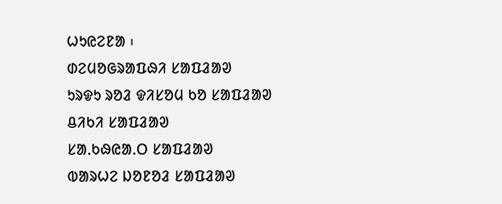ᱦᱩᱭᱮᱱᱟ ᱾
ᱰᱮᱢᱚᱜᱨᱟᱯᱷᱤ ᱥᱟᱯᱲᱟᱣ
ᱩᱨᱫᱩ ᱨᱚᱲ ᱫᱤᱥᱚᱢ ᱠᱚ ᱥᱟᱯᱲᱟᱣ
ᱪᱤᱠᱤ ᱥᱟᱯᱲᱟᱣ
ᱥᱟᱹᱠᱷᱭᱟᱹᱛ ᱥᱟᱯᱲᱟᱣ
ᱵᱟᱨᱦᱮ ᱡᱚᱱᱚᱲ ᱥᱟᱯᱲᱟᱣ